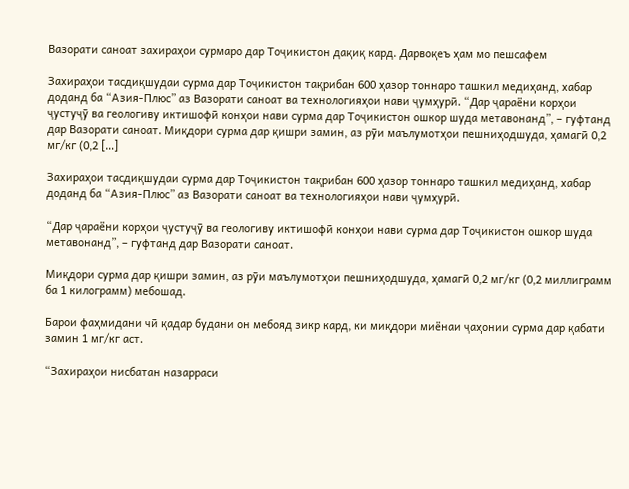Вазорати саноат захираҳои сурмаро дар Тоҷикистон дақиқ кард. Дарвоқеъ ҳам мо пешсафем

Захираҳои тасдиқшудаи сурма дар Тоҷикистон тақрибан 600 ҳазор тоннаро ташкил медиҳанд, хабар доданд ба “Азия-Плюс” аз Вазорати саноат ва технологияҳои нави ҷумҳурӣ. “Дар ҷараёни корҳои ҷустуҷӯ ва геологиву иктишофӣ конҳои нави сурма дар Тоҷикистон ошкор шуда метавонанд”, – гуфтанд дар Вазорати саноат. Миқдори сурма дар қишри замин, аз рӯи маълумотҳои пешниҳодшуда, ҳамагӣ 0,2 мг/кг (0,2 […]

Захираҳои тасдиқшудаи сурма дар Тоҷикистон тақрибан 600 ҳазор тоннаро ташкил медиҳанд, хабар доданд ба “Азия-Плюс” аз Вазорати саноат ва технологияҳои нави ҷумҳурӣ.

“Дар ҷараёни корҳои ҷустуҷӯ ва геологиву иктишофӣ конҳои нави сурма дар Тоҷикистон ошкор шуда метавонанд”, – гуфтанд дар Вазорати саноат.

Миқдори сурма дар қишри замин, аз рӯи маълумотҳои пешниҳодшуда, ҳамагӣ 0,2 мг/кг (0,2 миллиграмм ба 1 килограмм) мебошад.

Барои фаҳмидани чӣ қадар будани он мебояд зикр кард, ки миқдори миёнаи ҷаҳонии сурма дар қабати замин 1 мг/кг аст.

“Захираҳои нисбатан назарраси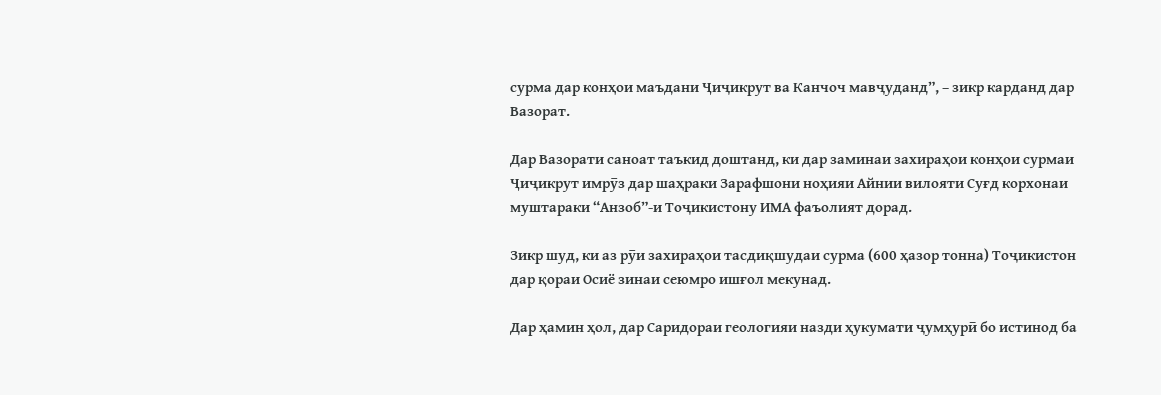сурма дар конҳои маъдани Ҷиҷикрут ва Канчоч мавҷуданд”, – зикр карданд дар Вазорат.

Дар Вазорати саноат таъкид доштанд, ки дар заминаи захираҳои конҳои сурмаи Ҷиҷикрут имрӯз дар шаҳраки Зарафшони ноҳияи Айнии вилояти Суғд корхонаи муштараки “Анзоб”-и Тоҷикистону ИМА фаъолият дорад.

Зикр шуд, ки аз рӯи захираҳои тасдиқшудаи сурма (600 ҳазор тонна) Тоҷикистон дар қораи Осиё зинаи сеюмро ишғол мекунад.

Дар ҳамин ҳол, дар Саридораи геологияи назди ҳукумати ҷумҳурӣ бо истинод ба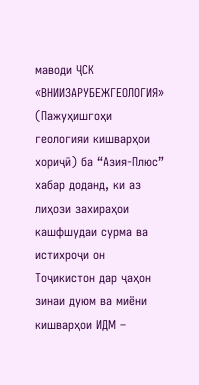маводи ҶСК «ВНИИЗАРУБЕЖГЕОЛОГИЯ» (Пажуҳишгоҳи геологияи кишварҳои хориҷӣ) ба “Азия-Плюс” хабар доданд, ки аз лиҳози захираҳои кашфшудаи сурма ва истихроҷи он Тоҷикистон дар ҷаҳон зинаи дуюм ва миёни кишварҳои ИДМ –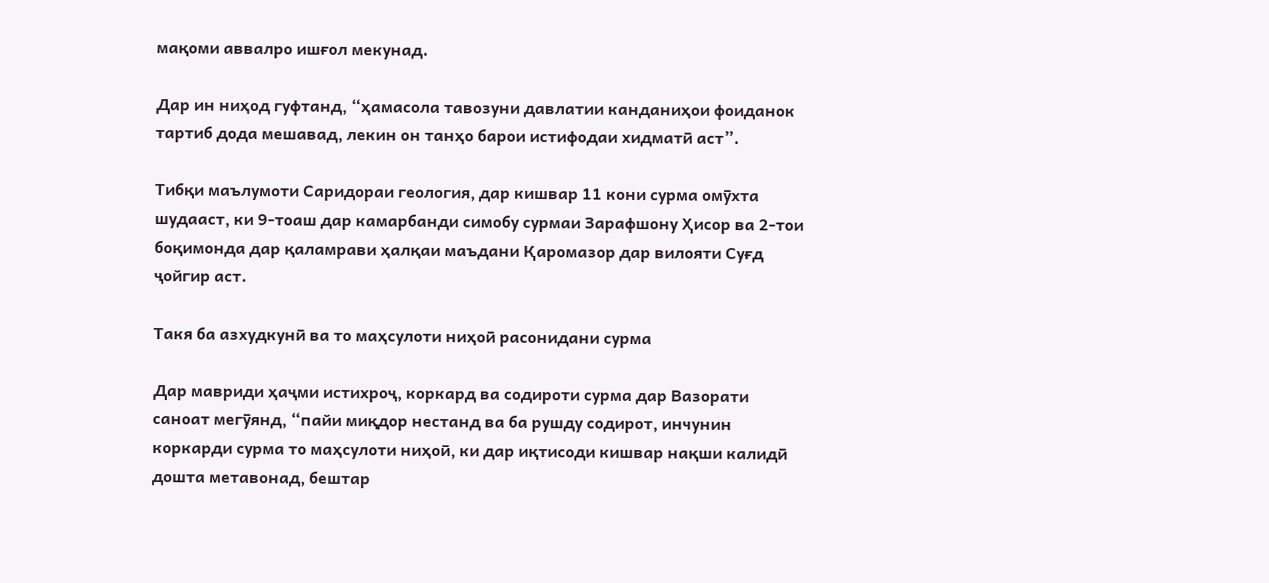мақоми аввалро ишғол мекунад.

Дар ин ниҳод гуфтанд, “ҳамасола тавозуни давлатии канданиҳои фоиданок тартиб дода мешавад, лекин он танҳо барои истифодаи хидматӣ аст”.

Тибқи маълумоти Саридораи геология, дар кишвар 11 кони сурма омӯхта шудааст, ки 9-тоаш дар камарбанди симобу сурмаи Зарафшону Ҳисор ва 2-тои боқимонда дар қаламрави ҳалқаи маъдани Қаромазор дар вилояти Суғд ҷойгир аст.

Такя ба азхудкунӣ ва то маҳсулоти ниҳоӣ расонидани сурма

Дар мавриди ҳаҷми истихроҷ, коркард ва содироти сурма дар Вазорати саноат мегӯянд, “пайи миқдор нестанд ва ба рушду содирот, инчунин коркарди сурма то маҳсулоти ниҳоӣ, ки дар иқтисоди кишвар нақши калидӣ дошта метавонад, бештар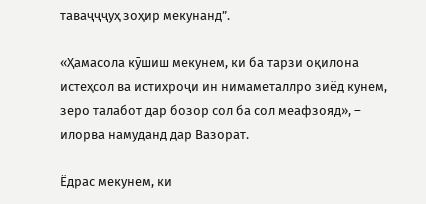таваҷҷҷуҳ зоҳир мекунанд”.

«Ҳамасола кӯшиш мекунем, ки ба тарзи оқилона истеҳсол ва истихроҷи ин нимаметаллро зиёд кунем, зеро талабот дар бозор сол ба сол меафзояд», – илорва намуданд дар Вазорат.

Ёдрас мекунем, ки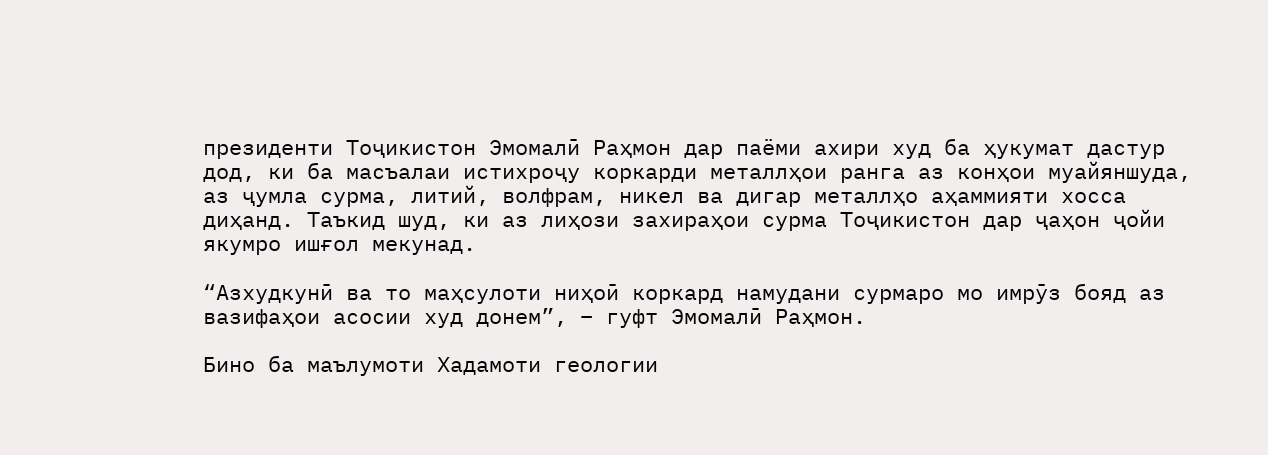президенти Тоҷикистон Эмомалӣ Раҳмон дар паёми ахири худ ба ҳукумат дастур дод, ки ба масъалаи истихроҷу коркарди металлҳои ранга аз конҳои муайяншуда, аз ҷумла сурма, литий, волфрам, никел ва дигар металлҳо аҳаммияти хосса диҳанд. Таъкид шуд, ки аз лиҳози захираҳои сурма Тоҷикистон дар ҷаҳон ҷойи якумро ишғол мекунад.

“Азхудкунӣ ва то маҳсулоти ниҳоӣ коркард намудани сурмаро мо имрӯз бояд аз вазифаҳои асосии худ донем”, – гуфт Эмомалӣ Раҳмон.

Бино ба маълумоти Хадамоти геологии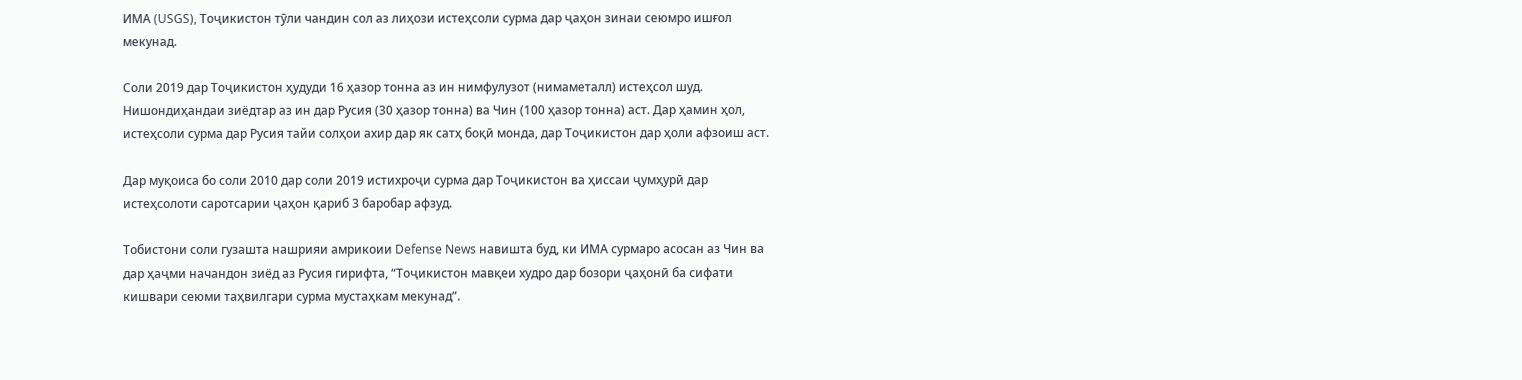ИМА (USGS), Тоҷикистон тӯли чандин сол аз лиҳози истеҳсоли сурма дар ҷаҳон зинаи сеюмро ишғол мекунад.

Соли 2019 дар Тоҷикистон ҳудуди 16 ҳазор тонна аз ин нимфулузот (нимаметалл) истеҳсол шуд. Нишондиҳандаи зиёдтар аз ин дар Русия (30 ҳазор тонна) ва Чин (100 ҳазор тонна) аст. Дар ҳамин ҳол, истеҳсоли сурма дар Русия тайи солҳои ахир дар як сатҳ боқӣ монда, дар Тоҷикистон дар ҳоли афзоиш аст.

Дар муқоиса бо соли 2010 дар соли 2019 истихроҷи сурма дар Тоҷикистон ва ҳиссаи ҷумҳурӣ дар истеҳсолоти саротсарии ҷаҳон қариб 3 баробар афзуд.

Тобистони соли гузашта нашрияи амрикоии Defense News навишта буд, ки ИМА сурмаро асосан аз Чин ва дар ҳаҷми начандон зиёд аз Русия гирифта, “Тоҷикистон мавқеи худро дар бозори ҷаҳонӣ ба сифати кишвари сеюми таҳвилгари сурма мустаҳкам мекунад”.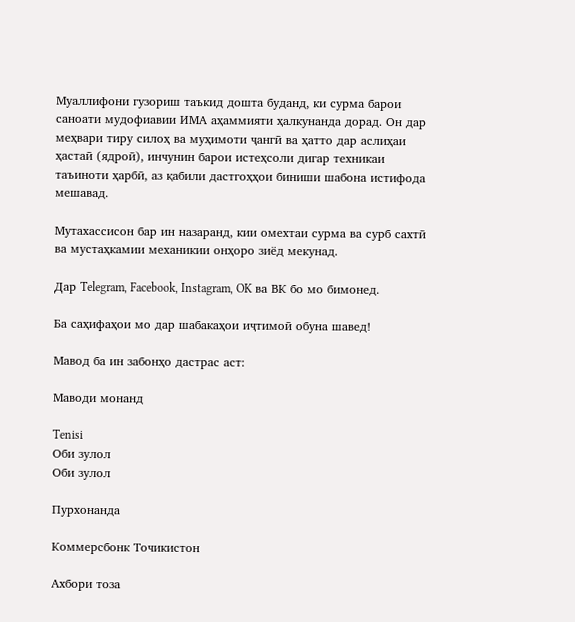Муаллифони гузориш таъкид дошта буданд, ки сурма барои саноати мудофиавии ИМА аҳаммияти ҳалкунанда дорад. Он дар меҳвари тиру силоҳ ва муҳимоти ҷангӣ ва ҳатто дар аслиҳаи ҳастаӣ (ядроӣ), инчунин барои истеҳсоли дигар техникаи таъиноти ҳарбӣ, аз қабили дастгоҳҳои биниши шабона истифода мешавад.

Мутахассисон бар ин назаранд, кии омехтаи сурма ва сурб сахтӣ ва мустаҳкамии механикии онҳоро зиёд мекунад.

Дар Telegram, Facebook, Instagram, OK ва ВК бо мо бимонед.

Ба саҳифаҳои мо дар шабакаҳои иҷтимоӣ обуна шавед!

Мавод ба ин забонҳо дастрас аст:

Маводи монанд

Tenisi
Оби зулол
Оби зулол

Пурхонанда

Коммерсбонк Точикистон

Ахбори тоза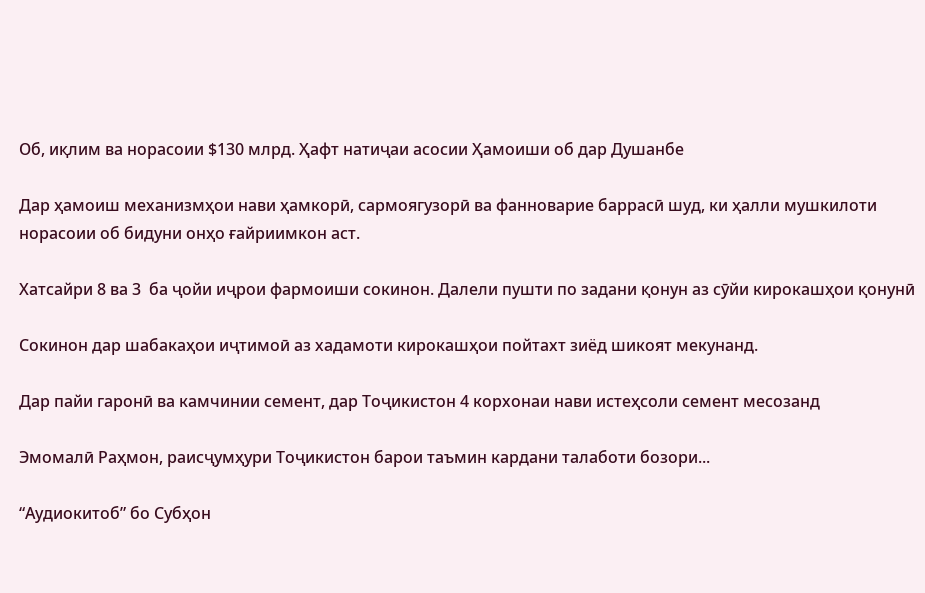Об, иқлим ва норасоии $130 млрд. Ҳафт натиҷаи асосии Ҳамоиши об дар Душанбе

Дар ҳамоиш механизмҳои нави ҳамкорӣ, сармоягузорӣ ва фанноварие баррасӣ шуд, ки ҳалли мушкилоти норасоии об бидуни онҳо ғайриимкон аст.

Хатсайри 8 ва 3  ба ҷойи иҷрои фармоиши сокинон. Далели пушти по задани қонун аз сӯйи кирокашҳои қонунӣ

Сокинон дар шабакаҳои иҷтимоӣ аз хадамоти кирокашҳои пойтахт зиёд шикоят мекунанд.

Дар пайи гаронӣ ва камчинии семент, дар Тоҷикистон 4 корхонаи нави истеҳсоли семент месозанд

Эмомалӣ Раҳмон, раисҷумҳури Тоҷикистон барои таъмин кардани талаботи бозори...

“Аудиокитоб” бо Субҳон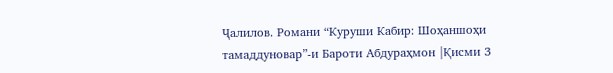Ҷалилов. Романи “Куруши Кабир: Шоҳаншоҳи тамаддуновар”-и Бароти Абдураҳмон |Қисми 3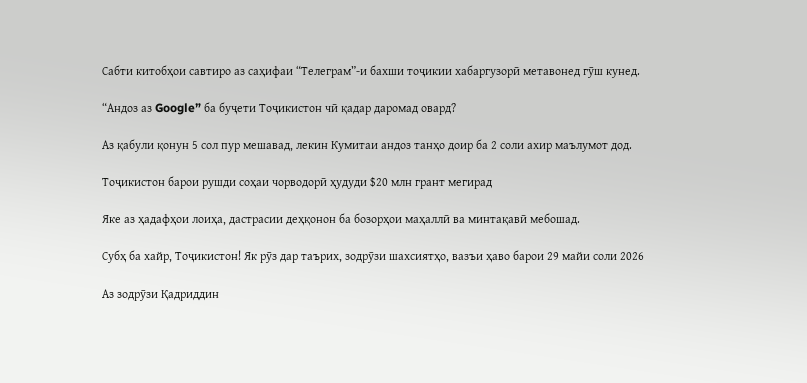Cабти китобҳои савтиро аз саҳифаи “Телеграм”-и бахши тоҷикии хабаргузорӣ метавонед гӯш кунед.

“Андоз аз Google” ба буҷети Тоҷикистон чӣ қадар даромад овард?

Аз қабули қонун 5 сол пур мешавад, лекин Кумитаи андоз танҳо доир ба 2 соли ахир маълумот дод.

Тоҷикистон барои рушди соҳаи чорводорӣ ҳудуди $20 млн грант мегирад

Яке аз ҳадафҳои лоиҳа, дастрасии деҳқонон ба бозорҳои маҳаллӣ ва минтақавӣ мебошад.

Субҳ ба хайр, Тоҷикистон! Як рӯз дар таърих, зодрӯзи шахсиятҳо, вазъи ҳаво барои 29 майи соли 2026

Аз зодрӯзи Қадриддин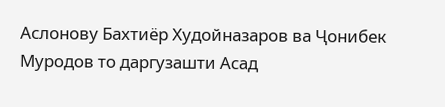Аслонову Бахтиёр Худойназаров ва Ҷонибек Муродов то даргузашти Асад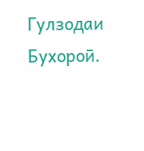Гулзодаи Бухороӣ.